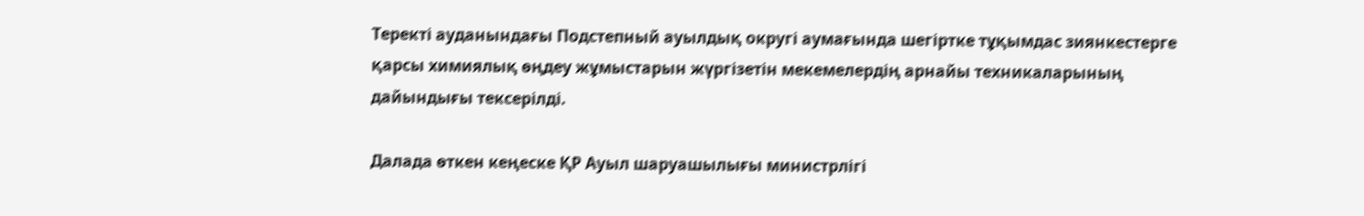Теректі ауданындағы Подстепный ауылдық округі аумағында шегіртке тұқымдас зиянкестерге қарсы химиялық өңдеу жұмыстарын жүргізетін мекемелердің арнайы техникаларының дайындығы тексерілді.

Далада өткен кеңеске ҚР Ауыл шаруашылығы министрлігі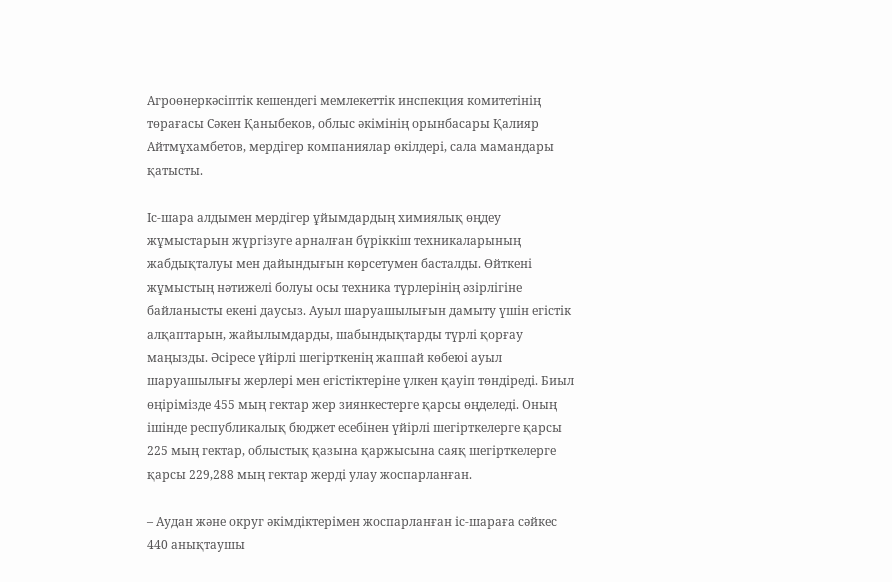Агроөнеркәсіптік кешендегі мемлекеттік инспекция комитетінің төрағасы Сәкен Қаныбеков, облыс әкімінің орынбасары Қалияр Айтмұхамбетов, мердігер компаниялар өкілдері, сала мамандары қатысты.

Іс-шара алдымен мердігер ұйымдардың химиялық өңдеу жұмыстарын жүргізуге арналған бүріккіш техникаларының жабдықталуы мен дайындығын көрсетумен басталды. Өйткені жұмыстың нәтижелі болуы осы техника түрлерінің әзірлігіне байланысты екені даусыз. Ауыл шаруашылығын дамыту үшін егістік алқаптарын, жайылымдарды, шабындықтарды түрлі қорғау маңызды. Әсіресе үйірлі шегірткенің жаппай көбеюі ауыл шаруашылығы жерлері мен егістіктеріне үлкен қауіп төндіреді. Биыл өңірімізде 455 мың гектар жер зиянкестерге қарсы өңделеді. Оның ішінде республикалық бюджет есебінен үйірлі шегірткелерге қарсы 225 мың гектар, облыстық қазына қаржысына саяқ шегірткелерге қарсы 229,288 мың гектар жерді улау жоспарланған.

– Аудан және округ әкімдіктерімен жоспарланған іс-шараға сәйкес 440 анықтаушы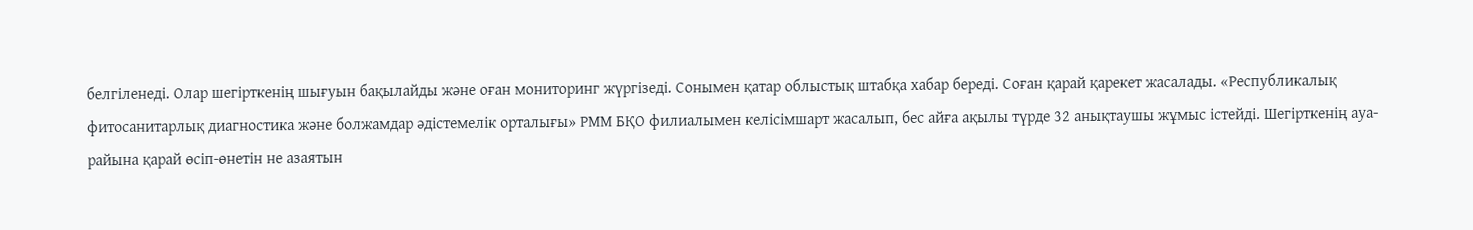белгіленеді. Олар шегірткенің шығуын бақылайды және оған мониторинг жүргізеді. Сонымен қатар облыстық штабқа хабар береді. Соған қарай қарекет жасалады. «Республикалық фитосанитарлық диагностика және болжамдар әдістемелік орталығы» РММ БҚО филиалымен келісімшарт жасалып, бес айға ақылы түрде 32 анықтаушы жұмыс істейді. Шегірткенің ауа-райына қарай өсіп-өнетін не азаятын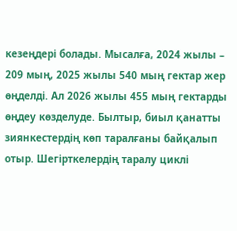кезеңдері болады. Мысалға, 2024 жылы – 209 мың, 2025 жылы 540 мың гектар жер өңделді. Ал 2026 жылы 455 мың гектарды өңдеу көзделуде. Былтыр, биыл қанатты зиянкестердің көп таралғаны байқалып отыр. Шегірткелердің таралу циклі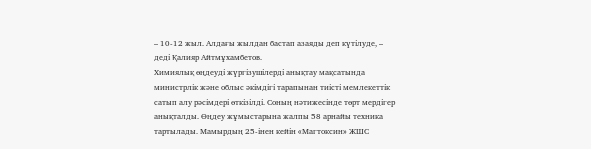– 10-12 жыл. Алдағы жылдан бастап азаяды деп күтілуде, – деді Қалияр Айтмұхамбетов.
Химиялық өңдеуді жүргізушілерді анықтау мақсатында министрлік және облыс әкімдігі тарапынан тиісті мемлекеттік сатып алу рәсімдері өткізілді. Соның нәтижесінде төрт мердігер анықталды. Өңдеу жұмыстарына жалпы 58 арнайы техника тартылады. Мамырдың 25-інен кейін «Магтоксин» ЖШС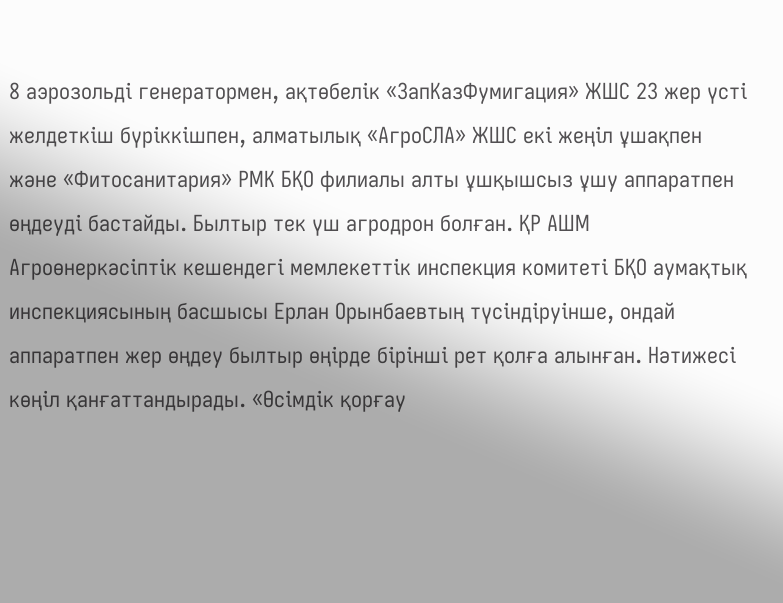8 аэрозольді генератормен, ақтөбелік «ЗапКазФумигация» ЖШС 23 жер үсті желдеткіш бүріккішпен, алматылық «АгроСЛА» ЖШС екі жеңіл ұшақпен және «Фитосанитария» РМК БҚО филиалы алты ұшқышсыз ұшу аппаратпен өңдеуді бастайды. Былтыр тек үш агродрон болған. ҚР АШМ Агроөнеркәсіптік кешендегі мемлекеттік инспекция комитеті БҚО аумақтық инспекциясының басшысы Ерлан Орынбаевтың түсіндіруінше, ондай аппаратпен жер өңдеу былтыр өңірде бірінші рет қолға алынған. Нәтижесі көңіл қанғаттандырады. «Өсімдік қорғау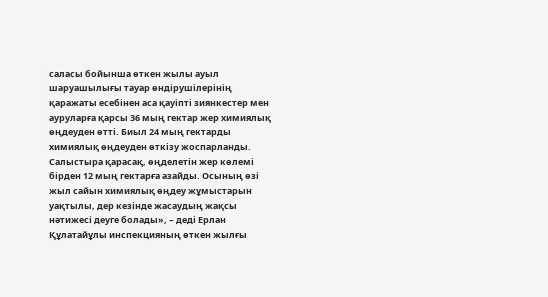саласы бойынша өткен жылы ауыл шаруашылығы тауар өндірушілерінің қаражаты есебінен аса қауіпті зиянкестер мен ауруларға қарсы 36 мың гектар жер химиялық өңдеуден өтті. Биыл 24 мың гектарды химиялық өңдеуден өткізу жоспарланды. Салыстыра қарасақ, өңделетін жер көлемі бірден 12 мың гектарға азайды. Осының өзі жыл сайын химиялық өңдеу жұмыстарын уақтылы, дер кезінде жасаудың жақсы нәтижесі деуге болады», – деді Ерлан Құлатайұлы инспекцияның өткен жылғы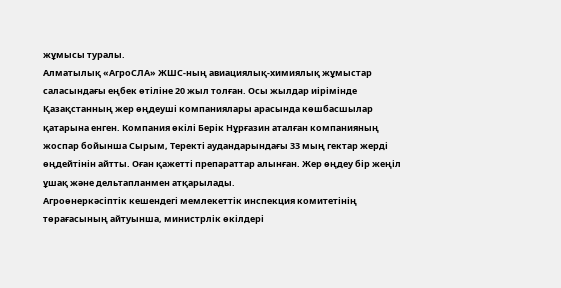жұмысы туралы.
Алматылық «АгроСЛА» ЖШС-ның авиациялық-химиялық жұмыстар саласындағы еңбек өтіліне 20 жыл толған. Осы жылдар иірімінде Қазақстанның жер өңдеуші компаниялары арасында көшбасшылар қатарына енген. Компания өкілі Берік Нұрғазин аталған компанияның жоспар бойынша Сырым, Теректі аудандарындағы 33 мың гектар жерді өңдейтінін айтты. Оған қажетті препараттар алынған. Жер өңдеу бір жеңіл ұшақ және дельтапланмен атқарылады.
Агроөнеркәсіптік кешендегі мемлекеттік инспекция комитетінің төрағасының айтуынша, министрлік өкілдері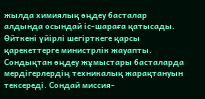жылда химиялық өңдеу басталар алдында осындай іс-шараға қатысады. Өйткені үйірлі шегірткеге қарсы қарекеттерге министрлік жауапты. Сондықтан өңдеу жұмыстары басталарда мердігерлердің техникалық жарақтануын тексереді. Сондай миссия-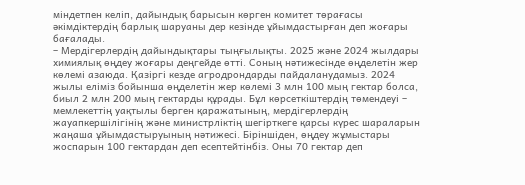міндетпен келіп, дайындық барысын көрген комитет төрағасы әкімдіктердің барлық шаруаны дер кезінде ұйымдастырған деп жоғары бағалады.
– Мердігерлердің дайындықтары тыңғылықты. 2025 және 2024 жылдары химиялық өңдеу жоғары деңгейде өтті. Соның нәтижесінде өңделетін жер көлемі азаюда. Қазіргі кезде агродрондарды пайдаланудамыз. 2024 жылы еліміз бойынша өңделетін жер көлемі 3 млн 100 мың гектар болса, биыл 2 млн 200 мың гектарды құрады. Бұл көрсеткіштердің төмендеуі – мемлекеттің уақтылы берген қаражатының, мердігерлердің жауапкершілігінің және министрліктің шегірткеге қарсы күрес шараларын жаңаша ұйымдастыруының нәтижесі. Біріншіден, өңдеу жұмыстары жоспарын 100 гектардан деп есептейтінбіз. Оны 70 гектар деп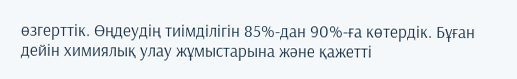өзгерттік. Өңдеудің тиімділігін 85%-дан 90%-ға көтердік. Бұған дейін химиялық улау жұмыстарына және қажетті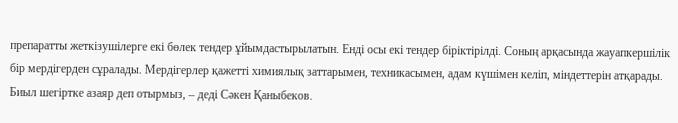препаратты жеткізушілерге екі бөлек тендер ұйымдастырылатын. Енді осы екі тендер біріктірілді. Соның арқасында жауапкершілік бір мердігерден сұралады. Мердігерлер қажетті химиялық заттарымен, техникасымен, адам күшімен келіп, міндеттерін атқарады. Биыл шегіртке азаяр деп отырмыз, – деді Сәкен Қаныбеков.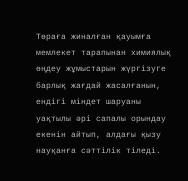Төраға жиналған қауымға мемлекет тарапынан химиялық өңдеу жұмыстарын жүргізуге барлық жағдай жасалғанын, ендігі міндет шаруаны уақтылы әрі сапалы орындау екенін айтып, алдағы қызу науқанға сәттілік тіледі.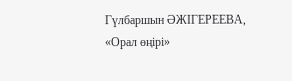Гүлбаршын ӘЖІГЕРЕЕВА,
«Орал өңірі»